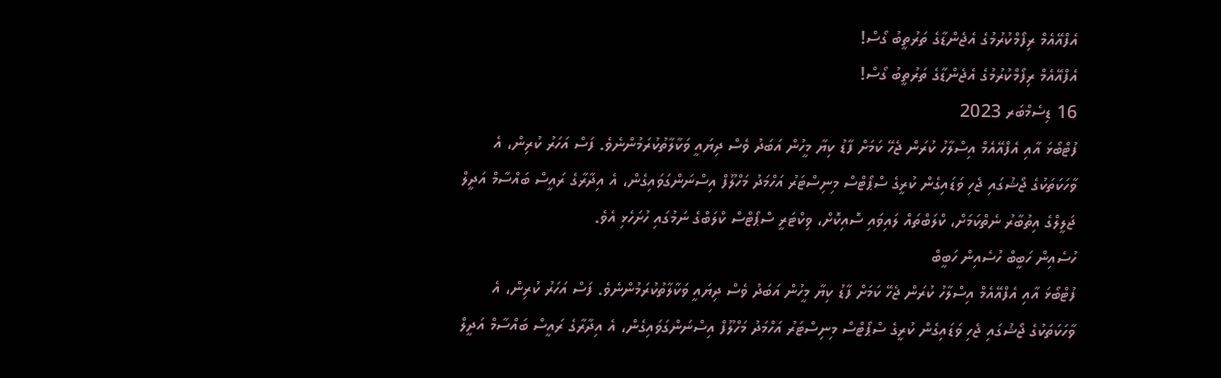އެފްއޭއެމް ރިފޯމްކުރުމުގެ އެޖެންޑާގެ ތަރުތީބު ގޯސް!
އެފްއޭއެމް ރިފޯމްކުރުމުގެ އެޖެންޑާގެ ތަރުތީބު ގޯސް!
16 ޑިސެމްބަރ 2023
ފުޓްބޯޅަ އާއި އެފްއޭއެމް އިސްލާހު ކުރަން ޖެހޭ ކަމަށް ފާޑު ކިޔާ މީހުން އަބަދު ވެސް ދިޔައީ ވަކާލާތުކުރަމުންނެވެ. ފަސް އަހަރު ކުރިން، އެ ވާހަކަތަކުގެ ޖޯޝުގައި ޖެހި ވަޑައިގެން ކުރީގެ ސްޕޯޓްސް މިނިސްޓަރު އަހްމަދު މަހްލޫފް އިސްނަންގަވައިގެން، އެ އިދާރާގެ ރައީސް ބައްސާމް އަދީލް ޖަލީލްގެ އިތުބާރު ނެތްކަމަށް، ކްލަބްތައް ލައިވައި ސޮއިކޮށް، ވިކްޓަރީ ސްޕޯޓްސް ކްލަބްގެ ނަމުގައި ހުށަހެޅި އެވެ.
ހުސެއިން ހަބީބް ހުސެއިން ހަބީބް
ފުޓްބޯޅަ އާއި އެފްއޭއެމް އިސްލާހު ކުރަން ޖެހޭ ކަމަށް ފާޑު ކިޔާ މީހުން އަބަދު ވެސް ދިޔައީ ވަކާލާތުކުރަމުންނެވެ. ފަސް އަހަރު ކުރިން، އެ ވާހަކަތަކުގެ ޖޯޝުގައި ޖެހި ވަޑައިގެން ކުރީގެ ސްޕޯޓްސް މިނިސްޓަރު އަހްމަދު މަހްލޫފް އިސްނަންގަވައިގެން، އެ އިދާރާގެ ރައީސް ބައްސާމް އަދީލް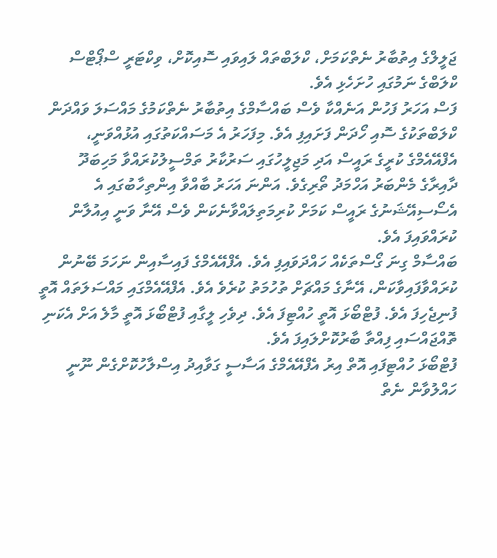ޖަލީލްގެ އިތުބާރު ނެތްކަމަށް، ކްލަބްތައް ލައިވައި ސޮއިކޮށް، ވިކްޓަރީ ސްޕޯޓްސް ކްލަބްގެ ނަމުގައި ހުށަހެޅި އެވެ.
ފަސް އަހަރު ފަހުން އަނެއްކާ ވެސް ބައްސާމްގެ އިތުބާރު ނެތްކަމުގެ މައްސަލަ ވައްދަން ކްލަބްތަކުގެ ސޮއި ހޯދަން ފަށައިފި އެވެ. މިފަހަރު އެ މަސައްކަތުގައި އުޅުއްވަނީ، އެފްއޭއެމްގެ ކުރީގެ ރައީސް އަދި މަޖިލީހުގައި ސަރުކާރު ތަމްސީލުކުރައްވާ މަހިބަދޫ ދާއިރާގެ މެންބަރު އަހްމަދު ތޯރިގެވެ. އަންނަ އަހަރު ބާއްވާ އިންތިހާބުގައި އެ އެސޯސިއޭޝަނުގެ ރައީސް ކަމަށް ކުރިމަތިލައްވާނެކަން ވެސް އޭނާ ވަނީ އިއުލާން ކުރައްވައިފަ އެވެ.
ބައްސާމް ގިނަ ގޯސްތަކެއް ހައްދަވައިފި އެވެ. އެފްއޭއެމްގެ ފައިސާއިން ނަހަމަ ބޭނުން ކުރައްވާފައިވާކަން، އޭނާގެ މައްޗަށް ތުހުމަތު ކުރެވެ އެވެ. އެފްއޭއެމްގައި މައްސަލަތައް އޮތީ ފުނިޖެހިފަ އެވެ. ފުޓްބޯޅަ އޮތީ ހުއްޓިފަ އެވެ. ދިވެހި ލީގާއި ފުޓްބޯޅަ އޮތީ މާލެ އަށް އެކަނި ތޮއްޖައްސައި ފިއްތާ ބާރުކޮށްލައިފަ އެވެ.
ފުޓްބޯޅަ ހުއްޓިފައި އޮތް އިރު އެފްއޭއެމްގެ އަސާސީ ގަވާއިދު އިސްލާހުކޮށްގެން ނޫނީ ހައްލުވާން ނެތް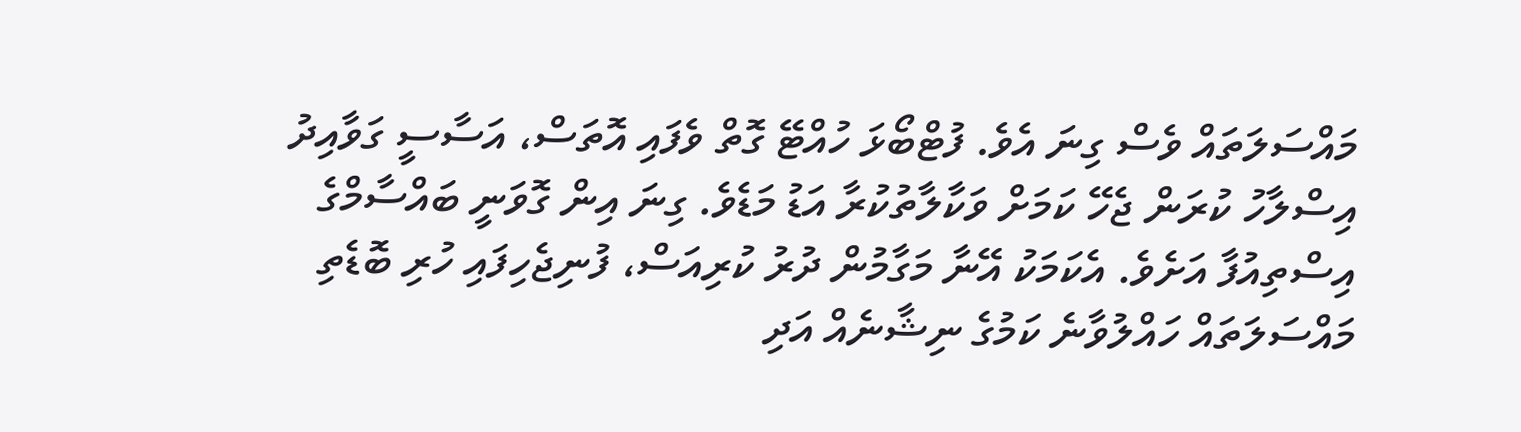މައްސަލަތައް ވެސް ގިނަ އެވެ. ފުޓްބޯޅަ ހުއްޓޭ ގޮތް ވެފައި އޮތަސް، އަސާސީ ގަވާއިދު އިސްލާހު ކުރަން ޖެހޭ ކަމަށް ވަކާލާތުކުރާ އަޑު މަޑެވެ. ގިނަ އިން ގޮވަނީ ބައްސާމްގެ އިސްތިއުފާ އަށެވެ. އެކަމަކު އޭނާ މަގާމުން ދުރު ކުރިއަސް، ފުނިޖެހިފައި ހުރި ބޮޑެތި މައްސަލަތައް ހައްލުވާނެ ކަމުގެ ނިޝާނެއް އަދި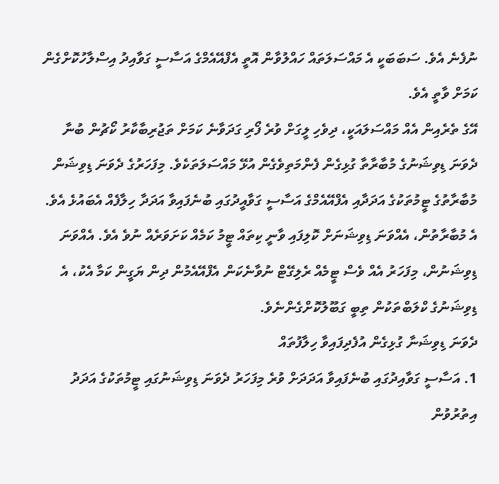ނުފެނެ އެވެ. ސަބަބަކީ އެ މައްސަލަތައް ހައްލުވާން އޮތީ އެފްއޭއެމްގެ އަސާސީ ގަވާއިދު އިސްލާހުކޮށްގެން ކަމަށް ވާތީ އެވެ.
އޭގެ ތެރެއިން އެއް މައްސަލައަކީ، ދިވެހި ލީގަށް ވުރެ ފޯރި ގަދަވާނެ ކަމަށް ތަޖުރިބާކާރު ކޯޗުން ބުނާ ދެވަނަ ޑިވިޝަނުގެ މުބާރާތާ ގުޅިގެން ފެންމަތިވެގެން އުޅޭ މައްސަލަތަކެވެ. މިފަހަރުގެ ދެވަނަ ޑިވިޝަން މުބާރާތުގެ ޓީމުތަކުގެ އަދަދާއި އެފްއޭއެމްގެ އަސާސީ ގަވާއީދުގައި ބުނެފައިވާ އަދަދާ ހިލާފެއް އެބައުޅެ އެވެ. އެ މުބާރާތުން، އެއްވަނަ ޑިވިޝަނަށް ކޮލިފައި ވާނީ ކިތައް ޓީމު ކަމެއް ކަށަވަރެއް ނުވެ އެވެ. އެއްވަނަ ޑިވިޝަނުން، މިފަހަރު އެއް ވެސް ޓީމެއް ރެލިގޭޓް ނުވާނެކަން އެފްއޭއެމުން ދިން ޔަގީން ކަމާ އެކު، އެ ޑިވިޝަނުގެ ކްލަބްތަކުން ތިބީ ގަބޫލުކޮށްގެންނެވެ.
ދެވަނަ ޑިވިޝަނާ ގުޅިގެން އުފެދިފައިވާ ހިލާފުތައް
1. އަސާސީ ގަވާއިދުގައި ބުނެފައިވާ އަދަދަށް ވުރެ މިފަހަރު ދެވަނަ ޑިވިޝަނުގައި ޓީމުތަކުގެ އަދަދު އިތުރުވުން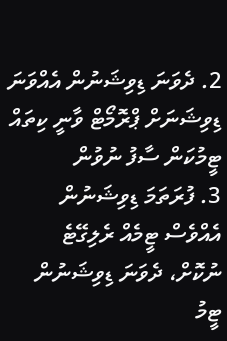2. ދެވަނަ ޑިވިޝަނުން އެއްވަނަ ޑިވިޝަނަށް ޕްރޮމޯޓް ވާނީ ކިތައް ޓީމުކަން ސާފު ނުވުން
3. ފުރަތަމަ ޑިވިޝަނުން އެއްވެސް ޓީމެއް ރެލިގޭޓެ ނުކޮށް، ދެވަނަ ޑިވިޝަނުން ޓީމު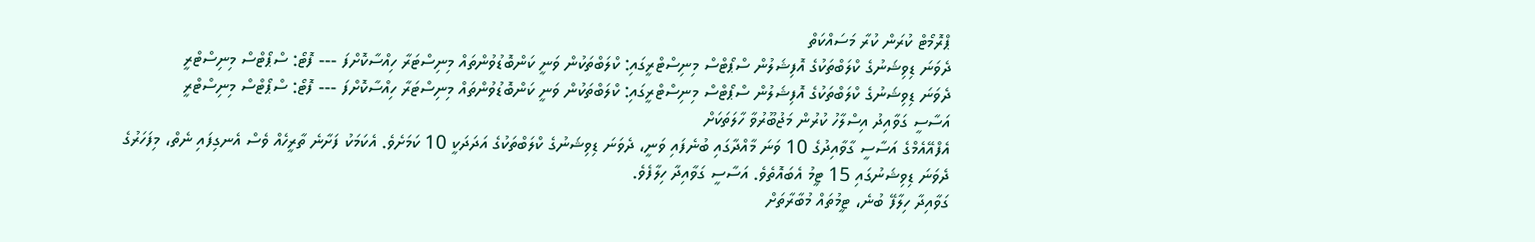ޕްރޮމޯޓް ކުރަން ކުރާ މަސައްކަތް
ދެވަނަ ޑިވިޝަނުގެ ކްލަބްތަކުގެ އޮފިޝަލުން ސްޕޯޓްސް މިނިސްޓްރީގައި: ކްލަބްތަކުން ވަނީ ކަންބޮޑުވުންތައް މިނިސްޓަރާ ހިއްސާކޮށްފަ --- ފޮޓޯ: ސްޕޯޓްސް މިނިސްޓްރީ
ދެވަނަ ޑިވިޝަނުގެ ކްލަބްތަކުގެ އޮފިޝަލުން ސްޕޯޓްސް މިނިސްޓްރީގައި: ކްލަބްތަކުން ވަނީ ކަންބޮޑުވުންތައް މިނިސްޓަރާ ހިއްސާކޮށްފަ --- ފޮޓޯ: ސްޕޯޓްސް މިނިސްޓްރީ
އަސާސީ ގަވާއިދު އިސްލާހު ކުރުން މަޖުބޫރުވާ ހާލަތަކަށް
އެފްއޭއެމްގެ އަސާސީ ގާވާއިދުގެ 10 ވަނަ މާއްދާގައި ބުނެފައި ވަނީ، ދެވަނަ ޑިވިޝަނުގެ ކްލަބްތަކުގެ އަދަދަކީ 10 ކަމަށެވެ. އެކަމަކު ފަށާނެ ތާރީހެއް ވެސް އެނގިފައި ނެތް، މިފަހަރުގެ ދެވަނަ ޑިވިޝަނުގައި 15 ޓީމު އެބައޮތެވެ. އަސާސީ ގަވާއިދާ ހިލާފެވެ.
ގަވާއިދާ ހިލާފޭ ބުނެ، ޓީމުތައް މުބާރާތަށް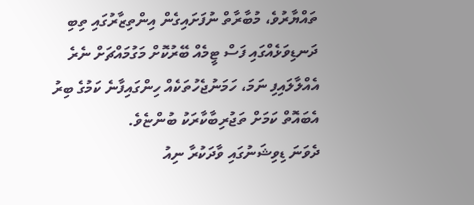ތައްޔާރުވެ، މުބާރާތް ނުފަށައިގެން އިންތިޒާރުގައި ތިބި ދަނޑިވަޅެއްގައި ފަސް ޓީމެއް ބޭރުކޮށް މަގުމައްޗަށް ނެރެ އެއްލާލައިފި ނަމަ، ހަމަނުޖެހުތަކެއް ހިންގައިފާނެ ކަމުގެ ބިރު އެބައޮތް ކަމަށް ތަޖުރިބާކާރަކު ބުންޏެވެ.
ދެވަނަ ޑިވިޝަނުގައި ވާދަކުރާ ނިއު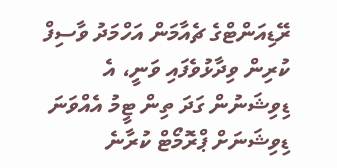ރޭޑިއަންޓްގެ ޗެއާމަން އަހްމަދު ވާސިފް ކުރިން ވިދާޅުވެފައި ވަނީ، އެ ޑިވިޝަނުން ގަދަ ތިން ޓީމު އެއްވަނަ ޑިވިޝަނަށް ޕްރޮމޯޓް ކުރާނެ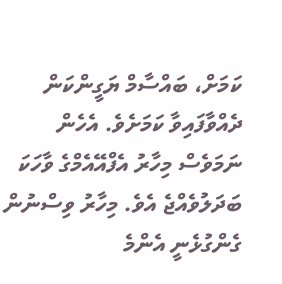ކަމަށް، ބައްސާމް ޔަގީންކަން ދެއްވާފައިވާ ކަމަށެވެ. އެހެން ނަމަވެސް މިހާރު އެފްއޭއެމްގެ ވާހަކަ ބަދަލުވެއްޖެ އެވެ. މިހާރު ވިސްނުން ގެންގުޅެނީ އެންމެ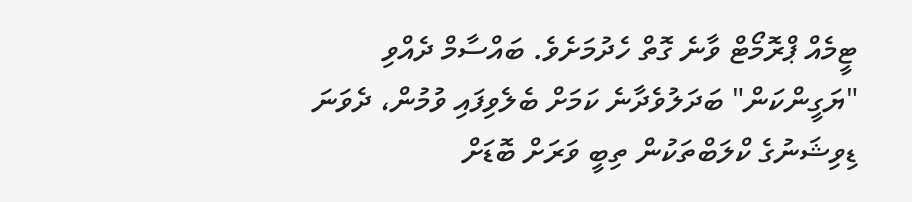ޓީމެއް ޕްރޮމޯޓް ވާނެ ގޮތް ހެދުމަށެވެ. ބައްސާމް ދެއްވި "ޔަގީންކަން" ބަދަލުވެދާނެ ކަމަށް ބެލެވިފައި ވުމުން، ދެވަނަ ޑިވިޝަނުގެ ކްލަބްތަކުން ތިބީ ވަރަށް ބޮޑަށް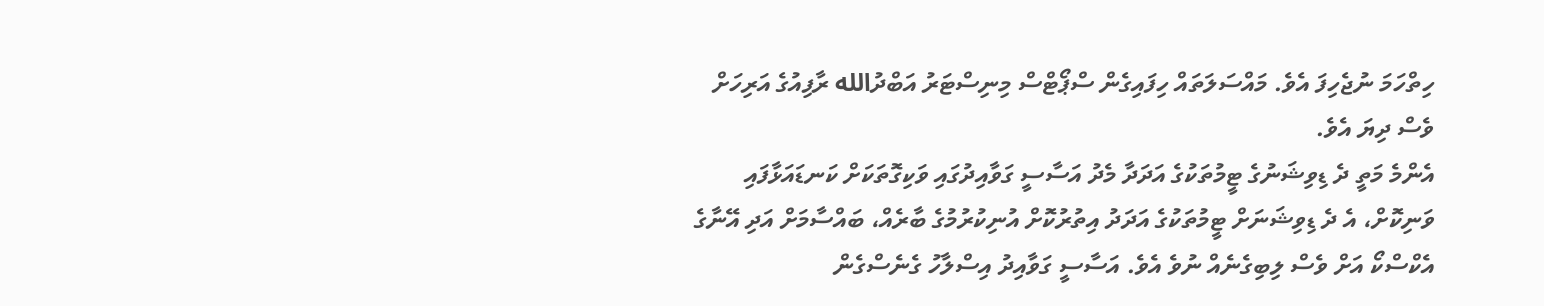ހިތްހަމަ ނުޖެހިފަ އެވެ. މައްސަލަތައް ހިފައިގެން ސްޕޯޓްސް މިނިސްޓަރު އަބްދުالله ރާފިއުގެ އަރިހަށް ވެސް ދިޔަ އެވެ.
އެންމެ މަތީ ދެ ޑިވިޝަނުގެ ޓީމުތަކުގެ އަދަދާ މެދު އަސާސީ ގަވާއިދުގައި ވަކިގޮތަކަށް ކަނޑައަޅާފައި ވަނިކޮށް، އެ ދެ ޑިވިޝަނަށް ޓީމުތަކުގެ އަދަދު އިތުރުކޮށް އުނިކުރުމުގެ ބާރެއް، ބައްސާމަށް އަދި އޭނާގެ އެކްސްކޯ އަށް ވެސް ލިބިގެނެއް ނުވެ އެވެ. އަސާސީ ގަވާއިދު އިސްލާހު ގެނެސްގެން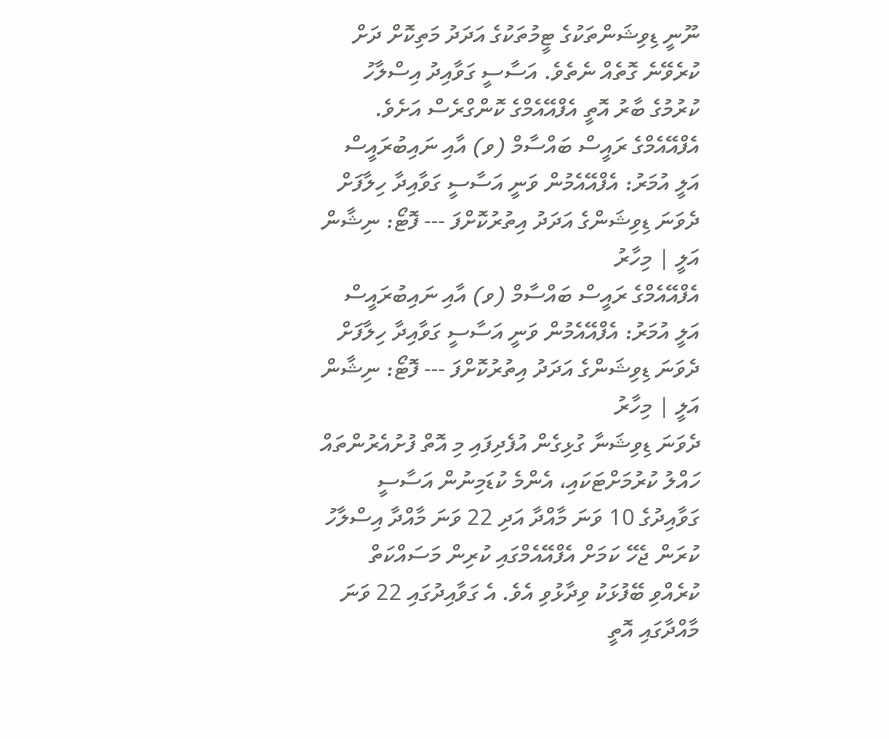ނޫނީ ޑިވިޝަންތަކުގެ ޓީމުތަކުގެ އަދަދު މަތިކޮށް ދަށް ކުރެވޭނެ ގޮތެއް ނެތެވެ. އަސާސީ ގަވާއިދު އިސްލާހު ކުރުމުގެ ބާރު އޮތީ އެފްއޭއެމްގެ ކޮންގްރެސް އަށެވެ.
އެފްއޭއެމްގެ ރައީސް ބައްސާމް (ވ) އާއި ނައިބުރައީސް އަލީ އުމަރު: އެފްއޭއެމުން ވަނީ އަސާސީ ގަވާއިދާ ހިލާފަށް ދެވަނަ ޑިވިޝަންގެ އަދަދު އިތުރުކޮށްފަ --- ފޮޓޯ: ނިޝާން އަލީ | މިހާރު
އެފްއޭއެމްގެ ރައީސް ބައްސާމް (ވ) އާއި ނައިބުރައީސް އަލީ އުމަރު: އެފްއޭއެމުން ވަނީ އަސާސީ ގަވާއިދާ ހިލާފަށް ދެވަނަ ޑިވިޝަންގެ އަދަދު އިތުރުކޮށްފަ --- ފޮޓޯ: ނިޝާން އަލީ | މިހާރު
ދެވަނަ ޑިވިޝަނާ ގުޅިގެން އުފެދިފައި މި އޮތް ފުށުއެރުންތައް ހައްލު ކުރުމަށްޓަކައި، އެންމެ ކުޑަމިނުން އަސާސީ ގަވާއިދުގެ 10 ވަނަ މާއްދާ އަދި 22 ވަނަ މާއްދާ އިސްލާހު ކުރަން ޖެހޭ ކަމަށް އެފްއޭއެމްގައި ކުރިން މަސައްކަތް ކުރެއްވި ބޭފުޅަކު ވިދާޅުވި އެވެ. އެ ގަވާއިދުގައި 22 ވަނަ މާއްދާގައި އޮތީ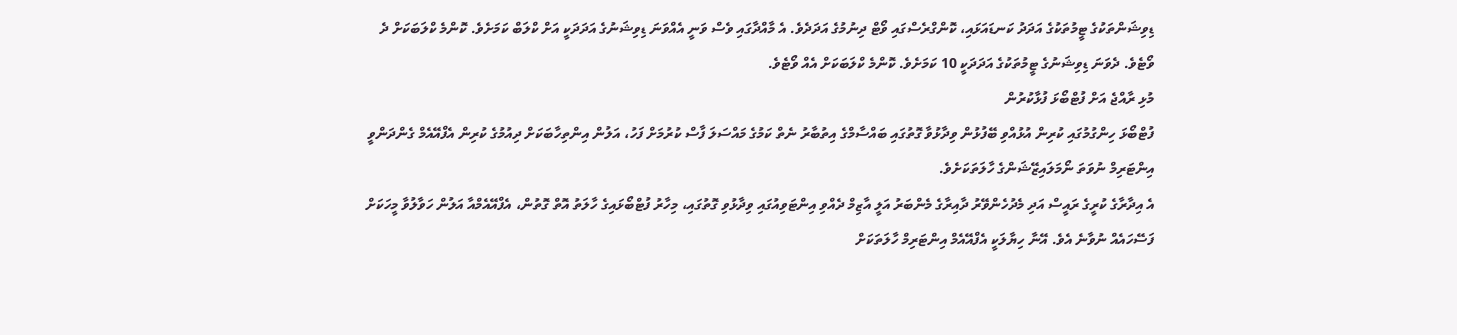ޑިވިޝަންތަކުގެ ޓީމުތަކުގެ އަދަދު ކަނޑައަޅައި، ކޮންގްރެސްގައި ވޯޓް ދިނުމުގެ އަދަދެވެ. އެ މާއްދާގައި ވެސް ވަނީ އެއްވަނަ ޑިވިޝަނުގެ އަދަދަކީ އަށް ކްލަބް ކަމަށެވެ. ކޮންމެ ކްލަބަކަށް ދެ ވޯޓެވެ. ދެވަނަ ޑިވިޝަނުގެ ޓީމުތަކުގެ އަދަދަކީ 10 ކަމަށެވެ. ކޮންމެ ކްލަބަކަށް އެއް ވޯޓެވެ.
މުޅި ރާއްޖެ އަށް ފުޓްބޯޅަ ފުޅާކުރުން
ފުޓްބޯޅަ ހިންގުމުގައި ކުރިން އުޅުއްވި ބޭފުޅުން ވިދާޅުވާ ގޮތުގައި ބައްސާމްގެ އިތުބާރު ނެތް ކަމުގެ މައްސަލަ ފާސް ކުރުމަށް ފަހު، އަލުން އިންތިހާބަކަށް ދިއުމުގެ ކުރިން އެފްއޭއެމް ގެންދަންވީ އިންޓަރިމް ނުވަތަ ނޯމަލައިޒޭޝަންގެ ހާލަތަކަށެވެ.
އެ އިދާރާގެ ކުރީގެ ރައީސް އަދި މެދުހެންވޭރު ދާއިރާގެ މެންބަރު އަލީ އާޒިމް ދެއްވި އިންޓަވިއުގައި ވިދާޅުވި ގޮތުގައި، މިހާރު ފުޓްބޯޅައިގެ ހާލަތު އޮތް ގޮތުން، އެފްއޭއެމްއާ އަލުން ހަވާލުވާ މީހަކަށް ފަސޭހައެއް ނުވާނެ އެވެ. އޭނާ ހިޔާލަކީ އެފްއޭއެމް އިންޓަރިމް ހާލަތަކަށް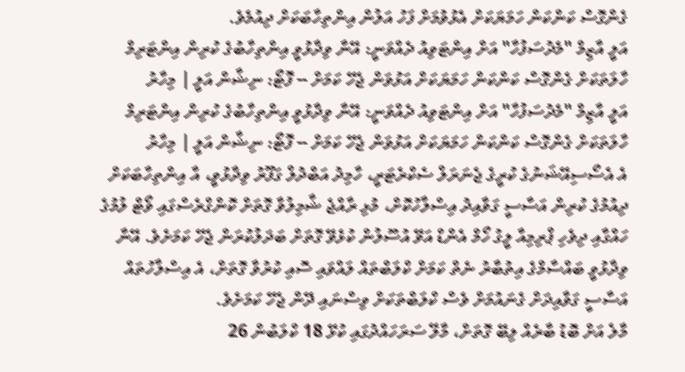ގެންގޮސް ކަންކަން ހަމަޔަކަށް އެޅުވުމަށް ފަހު އަލުން އިންތިހާބަކަށް ދިއުމެވެ.
އަލީ އާޒިމް "މެދުސަފުހާ" އަށް އިންޓަވިއު ދެއްވަނީ: އޭނާ ވިދާޅުވީ އިންތިހާބުގެ ކުރިން އިންޓަރިމް ހާލަތަކަށް ގެންގޮސް ކަންކަން ހަމަޔަކަށް އަޅުވަން ޖެހޭ ކަމަށް -- ފޮޓޯ: ނިޝާން އަލީ | މިހާރު
އަލީ އާޒިމް "މެދުސަފުހާ" އަށް އިންޓަވިއު ދެއްވަނީ: އޭނާ ވިދާޅުވީ އިންތިހާބުގެ ކުރިން އިންޓަރިމް ހާލަތަކަށް ގެންގޮސް ކަންކަން ހަމަޔަކަށް އަޅުވަން ޖެހޭ ކަމަށް -- ފޮޓޯ: ނިޝާން އަލީ | މިހާރު
އެ އެސޯސިއޭޝަނުގެ ކުރީގެ ޖެނަރަލް ސެކްރެޓަރީ، ހާމިދު އަބްދުލް ގަފޫރު ވިދާޅުވީ، އާ އިންތިހާބަކަށް ދިއުމުގެ ކުރިން އަސާސީ ގަވާއިދު އިސްލާހުކޮށް، މުޅި ރާއްޖެ ޝާމިލުވާ ގޮތަށް ކޮންގްރެސްގައި ވޯޓް ލުމުގެ ހައްގާއި ދިވެހި ޕްރިމިއާ ލީގު ހޯމް އެންޑް އަވޭ އުސޫލުން ކުޅެވޭ ގޮތަށް ބަދަލުކުރަން ޖެހޭ ކަމަށެވެ. އޭނާ ވިދާޅުވީ ބައްސާމްގެ އިތުބާރު ނެތް ކަމަށް ކްލަބްތައް ލައްވައި ސޮއި ކުރުވާ ގޮތަށް، އެ އިސްލާހުތައް އަސާސީ ގަވާއިދަށް ގެނައުމަށް ވެސް ކްލަބްތަކަށް ވިސްނައި ދޭން ޖެހޭ ކަމަށެވެ.
މާލެ އަށް ބޮޑު ބާރެއް ލިބޭ ގޮތަށް، މާލޭ ސަރަހައްދުގައި ކުޅޭ 18 ކްލަބުން 26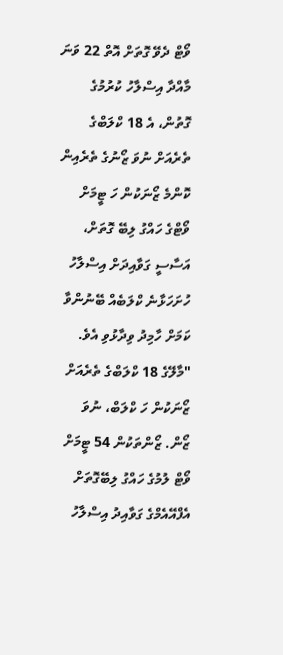ވޯޓް ދެވޭ ގޮތަށް އޮތް 22 ވަނަ މާއްދާ އިސްލާހު ކުރުމުގެ ގޮތުން، އެ 18 ކްލަބްގެ ތެރެއަށް ނުވަ ޒޯނުގެ ތެރެއިން ކޮންމެ ޒޯނަކުން ހަ ޓީމަށް ވޯޓްގެ ހައްގު ލިބޭ ގޮތަށް، އަސާސީ ގަވާއިދަށް އިސްލާހު ހުށަހަޅާނެ ކްލަބެއް ބޭނުންވާ ކަމަށް ހާމިދު ވިދާޅުވި އެވެ.
"މާލޭގެ 18 ކްލަބްގެ ތެރެއަށް ޒޯނަކުން ހަ ކްލަބް، ނުވަ ޒޯން. ޒޯންތަކުން 54 ޓީމަށް ވޯޓް ލުމުގެ ހައްގު ލިބޭގޮތަށް އެފްއޭއެމްގެ ގަވާއިދު އިސްލާހު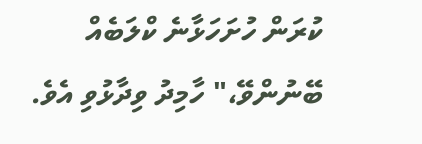ކުރަން ހުށަހަޅާނެ ކްލަބެއް ބޭނުންވޭ،" ހާމިދު ވިދާޅުވި އެވެ.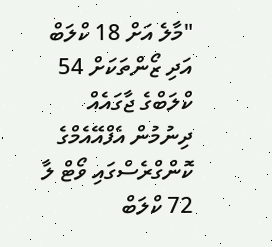"މާލެ އަށް 18 ކްލަބް އަދި ޒޯންތަކަށް 54 ކްލަބްގެ ޖާގައެއް ދިނުމުން އެފްއޭއެމްގެ ކޮންގްރެސްގައި ވޯޓް ލާ 72 ކްލަބް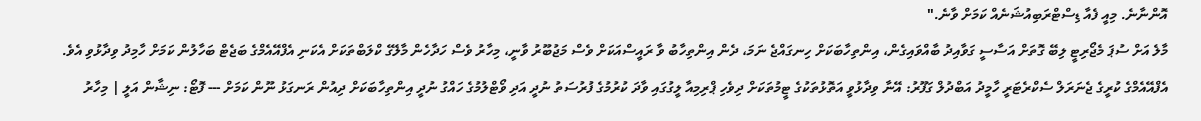އޮންނާނެ. މިއީ ފެއާ ޑިސްޓްރަބިއުޝަނެއް ކަމަށް ވާނެ."
މާލެ އަށް ސުޕަ މެޖޯރިޓީ ލިބޭ ގޮތަށް އަސާސީ ގަވާއިދު ބާއްވައިގެން، އިންތިހާބަކަށް ހިނގައްޖެ ނަމަ، ދެން އިންތިހާބު ވާ ރައީސްއަކަށް ވެސް މަޖުބޫރު ވާނީ، މިހާރު ވެސް ހަދާހެން މާލޭގެ ކްލަބްތަކަށް އެކަނި އެފްއޭއެމްގެ ބަޖެޓް ބަހާލުން ކަމަށް ހާމިދު ވިދާޅުވި އެވެ.
އެފްއޭއެމްގެ ކުރީގެ ޖެނަރަލް ސެކްރެޓަރީ ހާމީދު އަބްދުލް ގަފޫރު: އޭނާ ވިދާޅުވީ އަތޮޅުތަކުގެ ޓީމުތަކަށް ދިވެހި ޕްރިމިއާ ލީގުގައި ވާދަ ކުރުމުގެ ފުރުސަތު ނުދީ އަދި ވޯޓްލުމުގެ ހައްގު ނުދީ އިންތިހާބަކަށް ދިއުން ރަނގަޅު ނޫން ކަމަށް --- ފޮޓޯ: ނިޝާން އަލީ | މިހާރު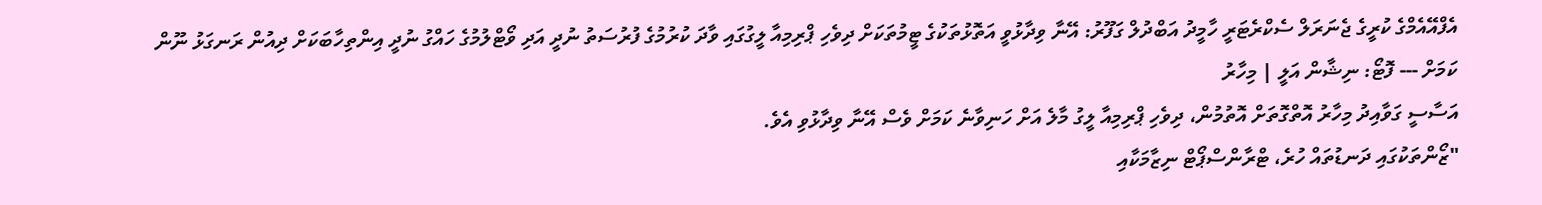އެފްއޭއެމްގެ ކުރީގެ ޖެނަރަލް ސެކްރެޓަރީ ހާމީދު އަބްދުލް ގަފޫރު: އޭނާ ވިދާޅުވީ އަތޮޅުތަކުގެ ޓީމުތަކަށް ދިވެހި ޕްރިމިއާ ލީގުގައި ވާދަ ކުރުމުގެ ފުރުސަތު ނުދީ އަދި ވޯޓްލުމުގެ ހައްގު ނުދީ އިންތިހާބަކަށް ދިއުން ރަނގަޅު ނޫން ކަމަށް --- ފޮޓޯ: ނިޝާން އަލީ | މިހާރު
އަސާސީ ގަވާއިދު މިހާރު އޮތްގޮތަށް އޮތުމުން، ދިވެހި ޕްރިމިއާ ލީގު މާލެ އަށް ހަނިވާނެ ކަމަށް ވެސް އޭނާ ވިދާޅުވި އެވެ.
"ޒޯންތަކުގައި ދަނޑުތައް ހުރެ، ޓްރާންސްޕޯޓް ނިޒާމަކާއި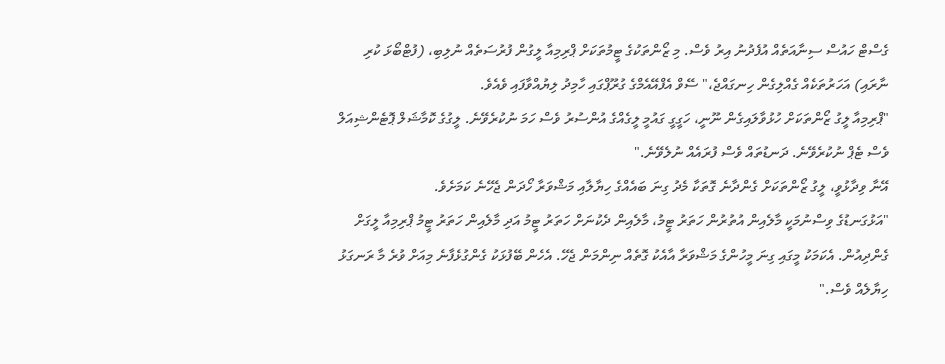ގެސްޓް ހައުސް ސިނާއަތެއް އުފެދުނު އިރު ވެސް. މި ޒޯންތަކުގެ ޓީމުތަކަށް ޕްރިމިއާ ލީގުން ފުރުސަތެއް ނުލިބި، (ފުޓްބޯޅަ ކުރި ނާރައި) އަހަރުތަކެއް ގެއްލިގެން ހިނގައްޖެ،" ސޭވް އެފްއޭއެމްގެ ގުރޫޕްގައި ހާމިދު ލިޔުއްވާފައި ވެއެވެ.
"ޕްރިމިއާ ލީގު ޒޯންތަކަށް ހުޅުވާލައިގެން ނޫނީ، ހަގީގީ ގައުމީ ލީގެއްގެ އުންސުރު ވެސް ހަމަ ނުކުރެވޭނެ. ލީގުގެ ކޮމާޝަލް ޕޮޓެންޝިއަލް ވެސް ޓެޕް ނުކުރެވޭނެ. ދަނޑުތައް ވެސް ފުރައެއް ނުލެވޭނެ."
އޭނާ ވިދާޅުވީ، ލީގު ޒޯންތަކަށް ގެންދާނެ ގޮތަކާ މެދު ގިނަ ބައެއްގެ ހިޔާލާއި މަޝްވަރާ ހޯދަން ޖެހޭނެ ކަމަށެވެ.
"އަޅުގަނޑުގެ ވިސްނުމަކީ މާލެއިން އުތުރުން ހަތަރު ޓީމު، މާލެއިން ދެކުނަށް ހަތަރު ޓީމު އަދި މާލެއިން ހަތަރު ޓީމު ޕްރިމިއާ ލީގަށް ގެންދިއުން. އެކަމަކު މީގައި ގިނަ މީހުންގެ މަޝްވަރާ އާއެކު ގޮތެއް ނިންމަން ޖެހޭ. އެހެން ބޭފުޅަކު ގެންގުޅެފާނެ މިއަށް ވުރެ މާ ރަނގަޅު ހިޔާލެއް ވެސް."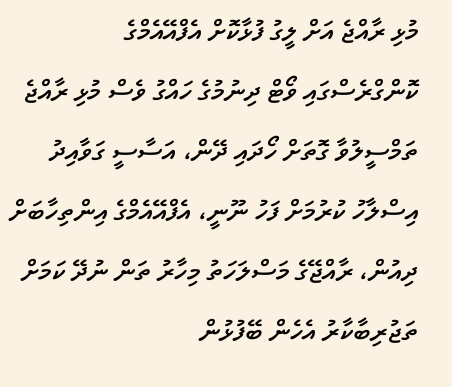މުޅި ރާއްޖެ އަށް ލީގު ފުޅާކޮށް އެފްއޭއެމްގެ ކޮންގްރެސްގައި ވޯޓް ދިނުމުގެ ހައްގު ވެސް މުޅި ރާއްޖެ ތަމްސީލުވާ ގޮތަށް ހޯދައި ދޭން، އަސާސީ ގަވާއިދު އިސްލާހު ކުރުމަށް ފަހު ނޫނީ، އެފްއޭއެމްގެ އިންތިހާބަށް ދިއުން، ރާއްޖޭގެ މަސްލަހަތު މިހާރު ތަން ނުދޭ ކަމަށް ތަޖުރިބާކާރު އެހެން ބޭފުޅުން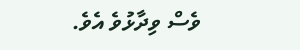ވެސް ވިދާޅުވެ އެވެ.